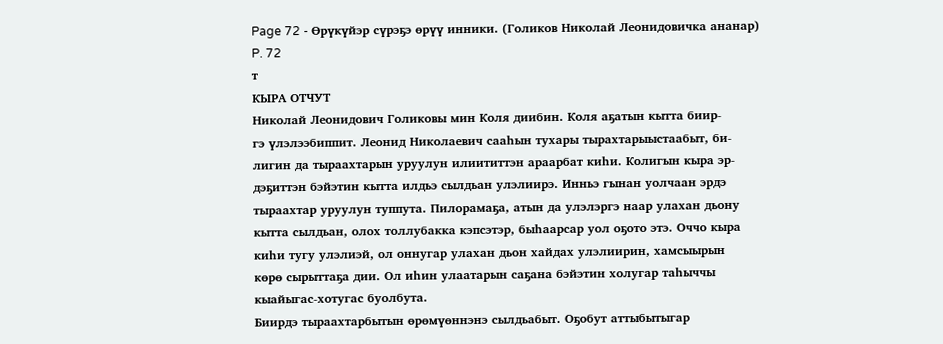Page 72 - Өрүкүйэр сүрэҕэ өрүү инники. (Голиков Николай Леонидовичка ананар)
P. 72
т
КЫРА ОТЧУТ
Николай Леонидович Голиковы мин Коля диибин. Коля аҕатын кытта биир-
гэ үлэлээбиппит. Леонид Николаевич сааһын тухары тырахтарыыстаабыт, би-
лигин да тыраахтарын уруулун илиититтэн араарбат киһи. Колигын кыра эр-
дэҕиттэн бэйэтин кытта илдьэ сылдьан улэлиирэ. Инньэ гынан уолчаан эрдэ
тыраахтар уруулун туппута. Пилорамаҕа, атын да улэлэргэ наар улахан дьону
кытта сылдьан, олох толлубакка кэпсэтэр, быһаарсар уол оҕото этэ. Оччо кыра
киһи тугу улэлиэй, ол оннугар улахан дьон хайдах улэлиирин, хамсыырын
көрө сырыттаҕа дии. Ол иһин улаатарын саҕана бэйэтин холугар таһыччы
кыайыгас-хотугас буолбута.
Биирдэ тыраахтарбытын өрөмүөннэнэ сылдьабыт. Оҕобут аттыбытыгар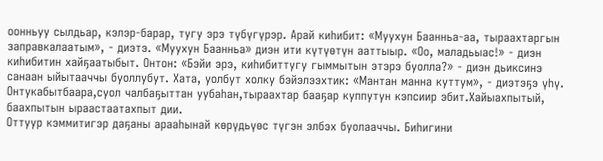оонньуу сылдьар, кэлэр-барар, тугу эрэ түбүгүрэр. Арай киһибит: «Муухун Баанньа-аа, тыраахтаргын
заправкалаатым», - диэтэ. «Муухун Баанньа» диэн ити күтүөтүн ааттыыр. «Оо, маладьыас!» - диэн
киһибитин хайҕаатыбыт. Онтон: «Бэйи эрэ, киһибиттугу гыммытын этэрэ буолла?» - диэн дьиксинэ
санаан ыйытааччы буоллубут. Хата, уолбут холку бэйэлээхтик: «Мантан манна куттум», - диэтэҕэ үһү.
Онтукабытбаара,суол чалбаҕыттан уубаһан,тыраахтар бааҕар куппутун кэпсиир эбит.Хайыахпытый,
баахпытын ыраастаатахпыт дии.
Оттуур кэммитигэр даҕаны арааһынай көрүдьүөс түгэн элбэх буолааччы. Биһигини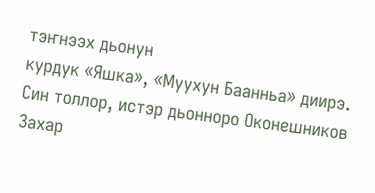тэҥнээх дьонун
курдук «Яшка», «Муухун Баанньа» диирэ. Син толлор, истэр дьонноро Оконешников Захар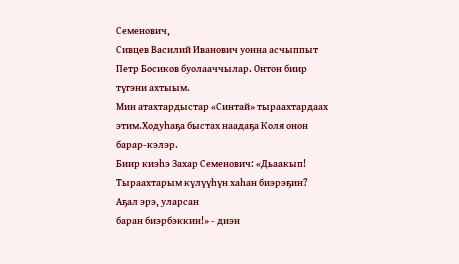Семенович,
Сивцев Василий Иванович уонна асчыппыт Петр Босиков буолааччылар. Онтон биир түгэни ахтыым.
Мин атахтардыстар «Синтай» тыраахтардаах этим.Ходуһаҕа быстах наадаҕа Коля онон барар-кэлэр.
Биир киэһэ Захар Семенович: «Дьаакып! Тыраахтарым күлүүһүн хаһан биэрэҕин? Аҕал эрэ, уларсан
баран биэрбэккин!» - диэн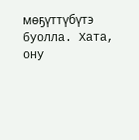мөҕүттүбүтэ буолла. Хата, ону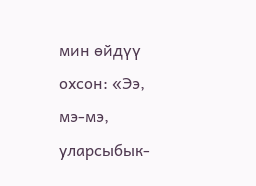мин өйдүү охсон: «Ээ, мэ-мэ, уларсыбык-